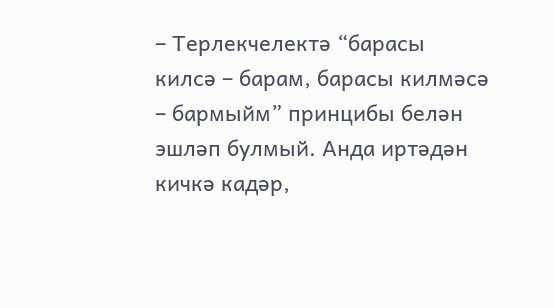– Терлекчелектә “барасы килсә – барам, барасы килмәсә – бармыйм” принцибы белән эшләп булмый. Анда иртәдән кичкә кадәр,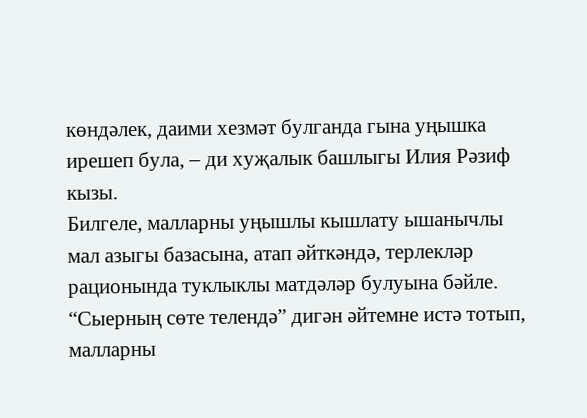көндәлек, даими хезмәт булганда гына уңышка ирешеп була, – ди хуҗалык башлыгы Илия Рәзиф кызы.
Билгеле, малларны уңышлы кышлату ышанычлы мал азыгы базасына, атап әйткәндә, терлекләр рационында туклыклы матдәләр булуына бәйле. “Сыерның сөте телендә” дигән әйтемне истә тотып, малларны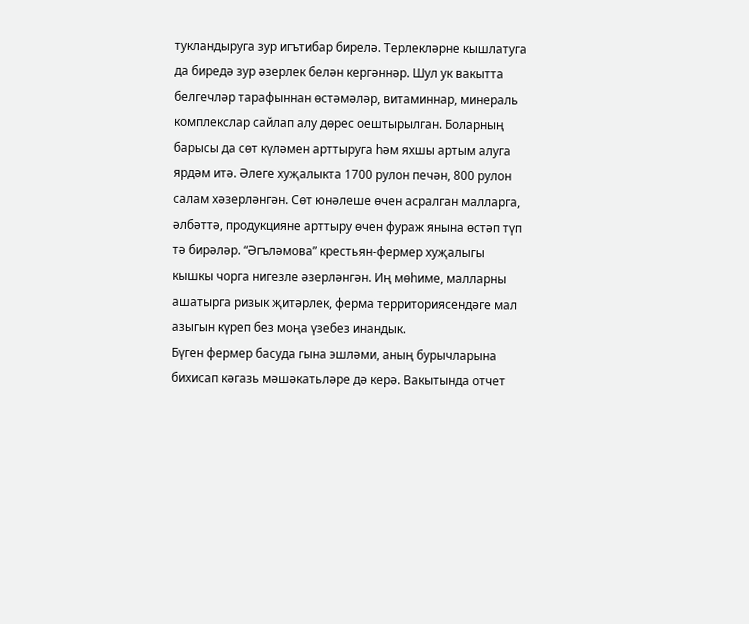тукландыруга зур игътибар бирелә. Терлекләрне кышлатуга да биредә зур әзерлек белән кергәннәр. Шул ук вакытта белгечләр тарафыннан өстәмәләр, витаминнар, минераль комплекслар сайлап алу дөрес оештырылган. Боларның барысы да сөт күләмен арттыруга һәм яхшы артым алуга ярдәм итә. Әлеге хуҗалыкта 1700 рулон печән, 800 рулон салам хәзерләнгән. Сөт юнәлеше өчен асралган малларга, әлбәттә, продукцияне арттыру өчен фураж янына өстәп түп тә бирәләр. “Әгъләмова” крестьян-фермер хуҗалыгы кышкы чорга нигезле әзерләнгән. Иң мөһиме, малларны ашатырга ризык җитәрлек, ферма территориясендәге мал азыгын күреп без моңа үзебез инандык.
Бүген фермер басуда гына эшләми, аның бурычларына бихисап кәгазь мәшәкатьләре дә керә. Вакытында отчет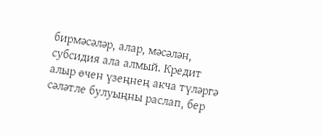бирмәсәләр, алар, мәсәлән, субсидия ала алмый. Кредит алыр өчен үзеңнең акча түләргә сәләтле булуыңны раслап, бер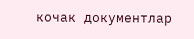кочак документлар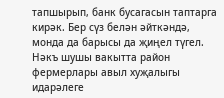тапшырып, банк бусагасын таптарга кирәк. Бер сүз белән әйткәндә, монда да барысы да җиңел түгел. Нәкъ шушы вакытта район фермерлары авыл хуҗалыгы идарәлеге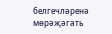белгечләренә мөрәҗәгать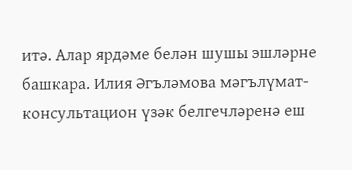итә. Алар ярдәме белән шушы эшләрне башкара. Илия Әгъләмова мәгълүмат-консультацион үзәк белгечләренә еш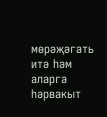мөрәҗәгать итә һәм аларга һәрвакыт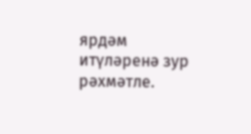ярдәм итүләренә зур рәхмәтле.